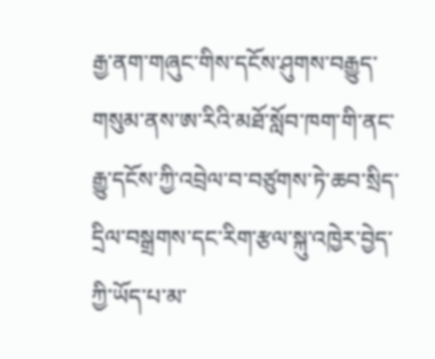རྒྱ་ནག་གཞུང་གིས་དངོས་ཤུགས་བརྒྱུད་གསུམ་ནས་ཨ་རིའི་མཐོ་སློབ་ཁག་གི་ནང་རྒྱུ་དངོས་ཀྱི་འབྲེལ་བ་བཙུགས་ཏེ་ཆབ་སྲིད་དྲིལ་བསྒྲགས་དང་རིག་རྩལ་སྐུ་འཁྱེར་བྱེད་ཀྱི་ཡོད་པ་མ་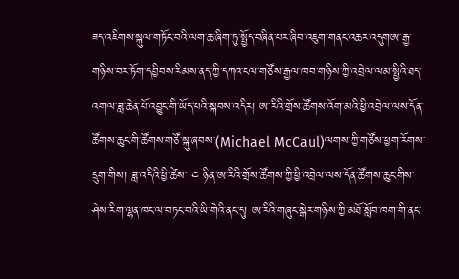ཟད་འཇིགས་སྐུལ་གཏོང་བའི་ལག་ཆ་ཞིག་ཏུ་སྤྱོད་བཞིན་པར་ཞིབ་འཇུག་གནང་འཆར་འདུགཨ་རྒྱ་གཉིས་བར་ཏོག་དབྱིབས་རིམས་ནད་ཀྱི་དཀའ་ངལ་གཙོས་རྒྱལ་ཁབ་གཉིས་ཀྱི་འབྲེལ་ལམ་སྤྱིའི་ཐད་འགལ་ཟླ་ཆེན་པོ་འབྱུང་གི་ཡོད་པའི་སྐབས་འདིར། ཨ་རིའི་གྲོས་ཚོགས་འོག་མའི་ཕྱི་འབྲེལ་ལས་དོན་ཚོགས་ཆུང་གི་ཚོགས་གཙོ་སྐུ་ཞབས་(Michael McCaul)ལགས་ཀྱི་གཙོས་ཕྱག་རོགས་དྲུག་གིས། ཟླ་འདིའི་ཕྱི་ཚེས་ ༤ ཉིན་ཨ་རིའི་གྲོས་ཚོགས་ཀྱི་ཕྱི་འབྲེལ་ལས་དོན་ཚོགས་ཆུང་གིས་ཤེས་རིག་ལྷན་ཁང་ལ་བཏང་བའི་ཡི་གེའི་ནང་དུ། ཨ་རིའི་གཞུང་སྒེར་གཉིས་ཀྱི་མཐོ་སློབ་ཁག་གི་ནང་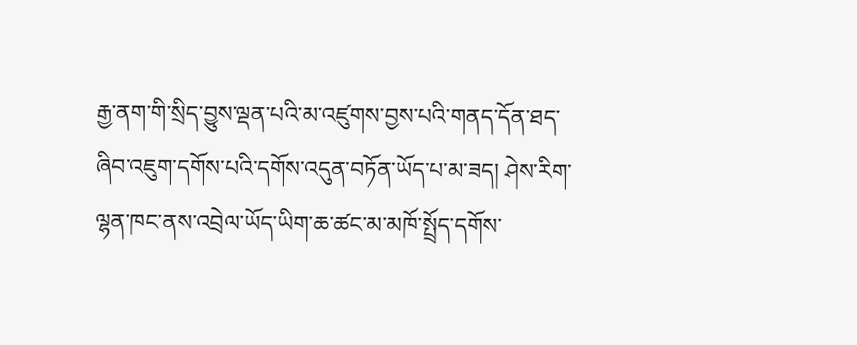རྒྱ་ནག་གི་སྲིད་བྱུས་ལྡན་པའི་མ་འཛུགས་བྱས་པའི་གནད་དོན་ཐད་ཞིབ་འཇུག་དགོས་པའི་དགོས་འདུན་བཏོན་ཡོད་པ་མ་ཟད། ཤེས་རིག་ལྷན་ཁང་ནས་འབྲེལ་ཡོད་ཡིག་ཆ་ཚང་མ་མཁོ་སྤྲོད་དགོས་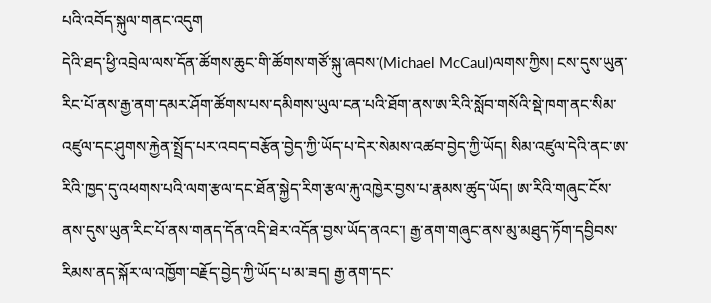པའི་འབོད་སྐུལ་གནང་འདུག
དེའི་ཐད་ཕྱི་འབྲེལ་ལས་དོན་ཚོགས་ཆུང་གི་ཚོགས་གཙོ་སྐུ་ཞབས་(Michael McCaul)ལགས་ཀྱིས། ངས་དུས་ཡུན་རིང་པོ་ནས་རྒྱ་ནག་དམར་ཤོག་ཚོགས་པས་དམིགས་ཡུལ་ངན་པའི་ཐོག་ནས་ཨ་རིའི་སློབ་གསོའི་སྡེ་ཁག་ནང་སིམ་འཛུལ་དང་ཤུགས་རྐྱེན་སྤྲོད་པར་འབད་བརྩོན་བྱེད་ཀྱི་ཡོད་པ་དེར་སེམས་འཚབ་བྱེད་ཀྱི་ཡོད། སིམ་འཛུལ་དེའི་ནང་ཨ་རིའི་ཁྱད་དུ་འཕགས་པའི་ལག་རྩལ་དང་ཐོན་སྐྱེད་རིག་རྩལ་རྐུ་འཁྱེར་བྱས་པ་རྣམས་ཚུད་ཡོད། ཨ་རིའི་གཞུང་ངོས་ནས་དུས་ཡུན་རིང་པོ་ནས་གནད་དོན་འདི་ཐེར་འདོན་བྱས་ཡོད་ནའང་། རྒྱ་ནག་གཞུང་ནས་མུ་མཐུད་ཏོག་དབྱིབས་རིམས་ནད་སྐོར་ལ་འཁྱོག་བརྗོད་བྱེད་ཀྱི་ཡོད་པ་མ་ཟད། རྒྱ་ནག་དང་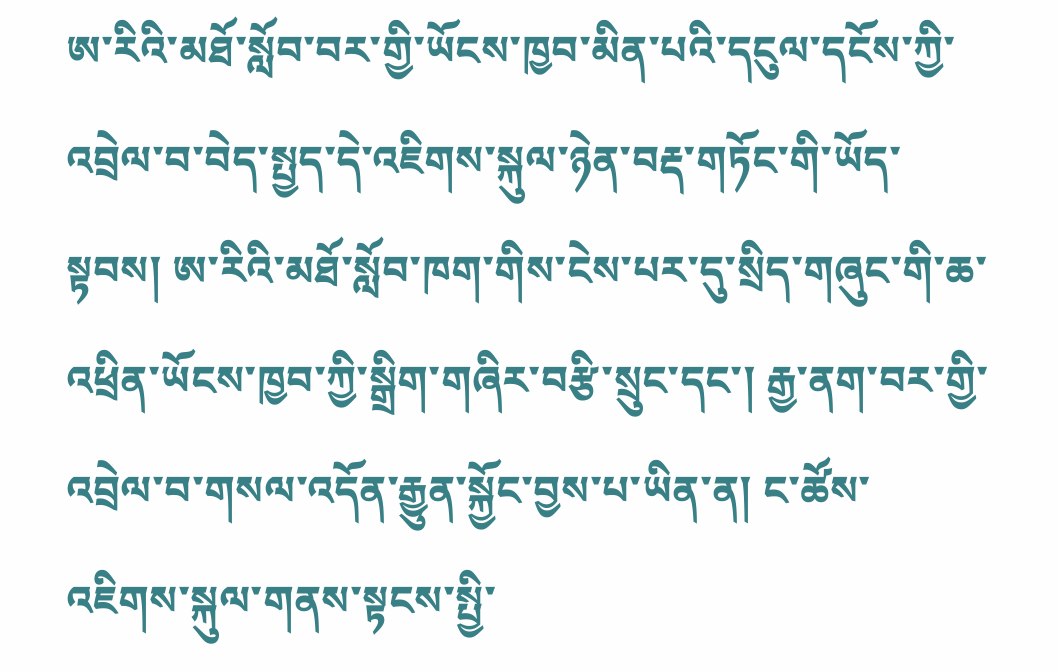ཨ་རིའི་མཐོ་སློབ་བར་གྱི་ཡོངས་ཁྱབ་མིན་པའི་དངུལ་དངོས་ཀྱི་འབྲེལ་བ་བེད་སྤྱད་དེ་འཇིགས་སྐུལ་ཉེན་བརྡ་གཏོང་གི་ཡོད་སྟབས། ཨ་རིའི་མཐོ་སློབ་ཁག་གིས་ངེས་པར་དུ་སྲིད་གཞུང་གི་ཆ་འཕྲིན་ཡོངས་ཁྱབ་ཀྱི་སྒྲིག་གཞིར་བརྩི་སྲུང་དང་། རྒྱ་ནག་བར་གྱི་འབྲེལ་བ་གསལ་འདོན་རྒྱུན་སྐྱོང་བྱས་པ་ཡིན་ན། ང་ཚོས་འཇིགས་སྐུལ་གནས་སྟངས་སྤྱི་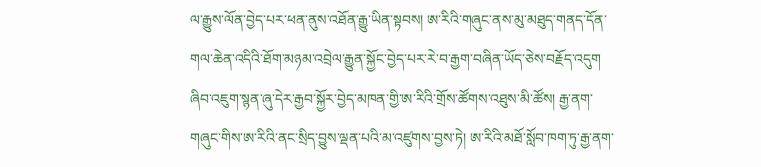ལ་རྒྱུས་ལོན་བྱེད་པར་ཕན་ནུས་འཐོན་རྒྱུ་ཡིན་སྟབས། ཨ་རིའི་གཞུང་ནས་མུ་མཐུད་གནད་དོན་གལ་ཆེན་འདིའི་ཐོག་མཉམ་འབྲེལ་རྒྱུན་སྐྱོང་བྱེད་པར་རེ་བ་རྒྱག་བཞིན་ཡོད་ཅེས་བརྗོད་འདུག
ཞིབ་འཇུག་སྙན་ཞུ་དེར་རྒྱབ་སྐྱོར་བྱེད་མཁན་གྱི་ཨ་རིའི་གྲོས་ཚོགས་འཐུས་མི་ཚོས། རྒྱ་ནག་གཞུང་གིས་ཨ་རིའི་ནང་སྲིད་བྱུས་ལྡན་པའི་མ་འཛུགས་བྱས་ཏེ། ཨ་རིའི་མཐོ་སློབ་ཁག་ཏུ་རྒྱ་ནག་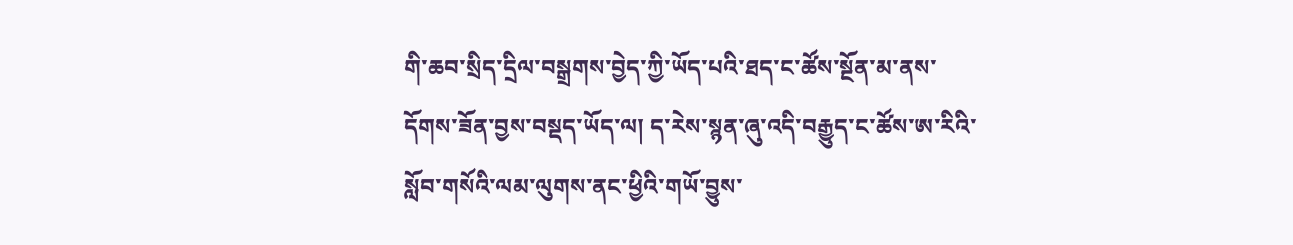གི་ཆབ་སྲིད་དྲིལ་བསྒྲགས་བྱེད་ཀྱི་ཡོད་པའི་ཐད་ང་ཚོས་སྔོན་མ་ནས་དོགས་ཟོན་བྱས་བསྡད་ཡོད་ལ། ད་རེས་སྙན་ཞུ་འདི་བརྒྱུད་ང་ཚོས་ཨ་རིའི་སློབ་གསོའི་ལམ་ལུགས་ནང་ཕྱིའི་གཡོ་བྱུས་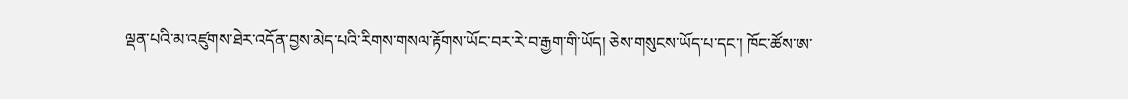ལྡན་པའི་མ་འཛུགས་ཐེར་འདོན་བྱས་མེད་པའི་རིགས་གསལ་རྟོགས་ཡོང་བར་རེ་བ་རྒྱག་གི་ཡོད། ཅེས་གསུངས་ཡོད་པ་དང་། ཁོང་ཚོས་ཨ་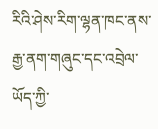རིའི་ཤེས་རིག་ལྷན་ཁང་ནས་རྒྱ་ནག་གཞུང་དང་འབྲེལ་ཡོད་ཀྱི་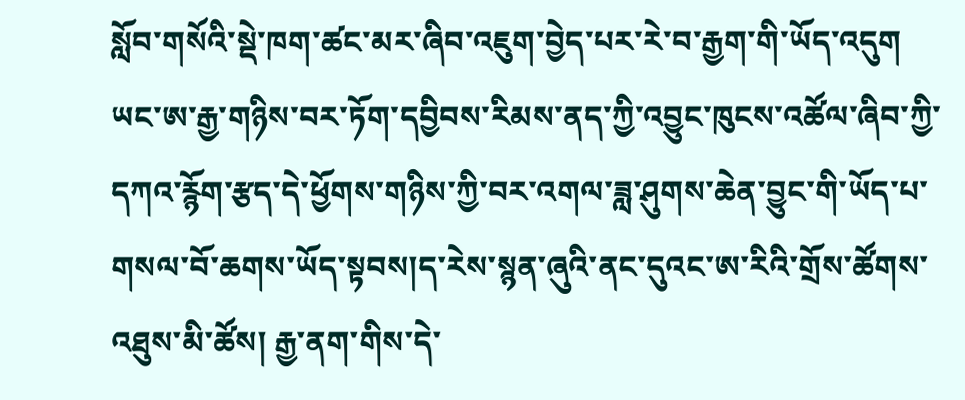སློབ་གསོའི་སྡེ་ཁག་ཚང་མར་ཞིབ་འཇུག་བྱེད་པར་རེ་བ་རྒྱག་གི་ཡོད་འདུག
ཡང་ཨ་རྒྱ་གཉིས་བར་ཏོག་དབྱིབས་རིམས་ནད་ཀྱི་འབྱུང་ཁུངས་འཚོལ་ཞིབ་ཀྱི་དཀའ་རྙོག་རྩད་དེ་ཕྱོགས་གཉིས་ཀྱི་བར་འགལ་ཟླ་ཤུགས་ཆེན་བྱུང་གི་ཡོད་པ་གསལ་བོ་ཆགས་ཡོད་སྟབས།ད་རེས་སྙན་ཞུའི་ནང་དུའང་ཨ་རིའི་གྲོས་ཚོགས་འཐུས་མི་ཚོས། རྒྱ་ནག་གིས་དེ་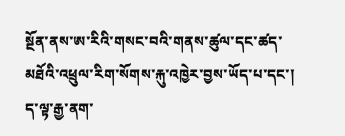སྔོན་ནས་ཨ་རིའི་གསང་བའི་གནས་ཚུལ་དང་ཚད་མཐོའི་འཕྲུལ་རིག་སོགས་རྐུ་འཁྱེར་བྱས་ཡོད་པ་དང་། ད་ལྟ་རྒྱ་ནག་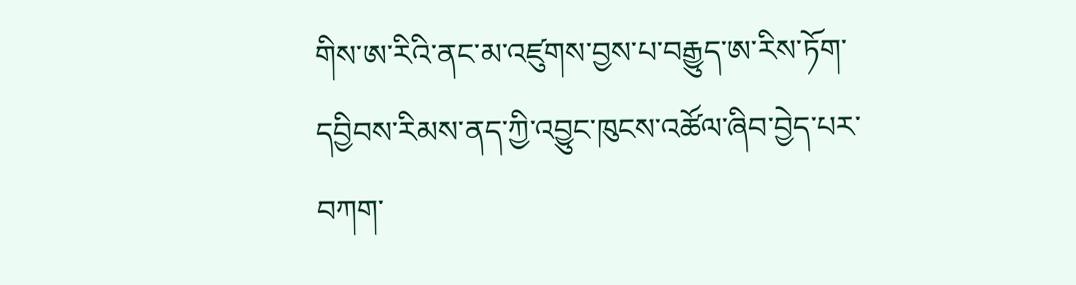གིས་ཨ་རིའི་ནང་མ་འཛུགས་བྱས་པ་བརྒྱུད་ཨ་རིས་ཏོག་དབྱིབས་རིམས་ནད་ཀྱི་འབྱུང་ཁུངས་འཚོལ་ཞིབ་བྱེད་པར་བཀག་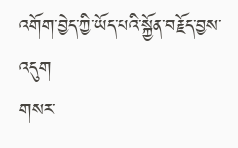འགོག་བྱེད་ཀྱི་ཡོད་པའི་སྐྱོན་བརྗོད་བྱས་འདུག
གསར་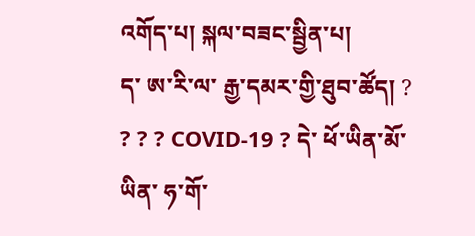འགོད་པ། སྐལ་བཟང་སྦྱིན་པ།
ད་ ཨ་རི་ལ་ རྒྱ་དམར་གྱི་ཐུབ་ཚོད། ? ? ? ? COVID-19 ? དེ་ ཕོ་ཡིན་མོ་ཡིན་ ཧ་གོ་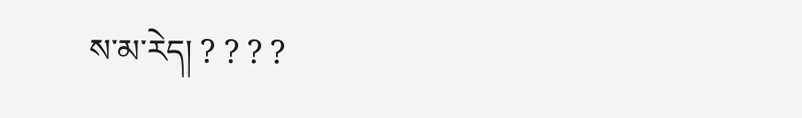ས་མ་རེད། ? ? ? ?